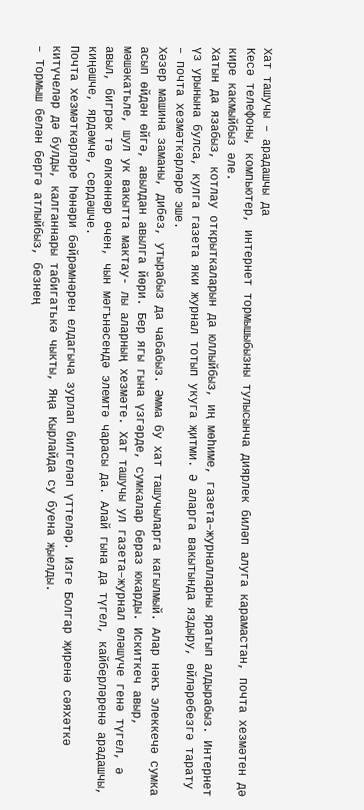Хат ташучы – арадашчы да
Кесә телефоны, компьютер, интернет тормышыбызны тулысынча диярлек биләп алуга карамастан, почта хезмәтен дә кире какмыйбыз әле.
Хатын да язабыз, котлау открыткаларын да юллыйбыз, иң мөһиме, газета–журналларны яратып алдырабыз. Интернет үз урынына булса, кулга газета яки журнал тотып укуга җитми. Ә аларга вакытында яздыру, өйләребезгә тарату – почта хезмәткәрләре эше.
Хәзер машина заманы, дибез, утырабыз да чабабыз. Әмма бу хат ташучыларга кагылмый. Алар нәкъ элеккечә сумка асып өйдән өйгә, авылдан авылга йөри. Бер ягы гына үзгәрде, сумкалар бераз юкарды. Искиткеч авыр, мәшәкатьле, шул ук вакытта мактау- лы аларның хезмәте. Хат ташучы ул газета–журнал өләшүче генә түгел, ә авыл, бигрәк тә өлкәннәр өчен, чын мәгънәсендә элемтә чарасы да. Алай гына да түгел, кайберләренә арадашчы, киңәшче, ярдәмче, сердәшче.
Почта хезмәткәрләре һөнәри бәйрәмнәрен елдагыча зурлап билгеләп үттеләр. Изге Болгар җиренә сәяхәткә китүчеләр дә булды, калганнары табигатькә чыкты, Яңа Кырлайда су буена җыелды.
– Тормыш белән бергә атлыйбыз, безнең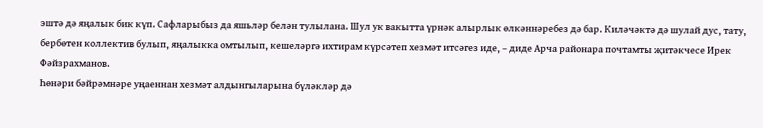эштә дә яңалык бик күп. Сафларыбыз да яшьләр белән тулылана. Шул ук вакытта үрнәк алырлык өлкәннәребез дә бар. Киләчәктә дә шулай дус, тату, бербөтен коллектив булып, яңалыкка омтылып, кешеләргә ихтирам күрсәтеп хезмәт итсәгез иде, – диде Арча районара почтамты җитәкчесе Ирек Фәйзрахманов.
Һөнәри бәйрәмнәре уңаеннан хезмәт алдынгыларына бүләкләр дә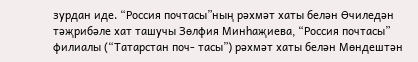зурдан иде. “Россия почтасы”ның рәхмәт хаты белән Өчиледән тәҗрибәле хат ташучы Зөлфия Минһаҗиева, “Россия почтасы” филиалы (“Татарстан поч- тасы”) рәхмәт хаты белән Мөндештән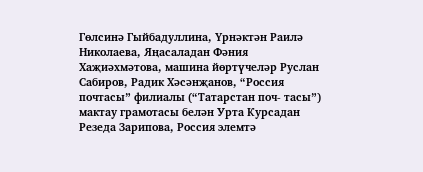Гөлсинә Гыйбадуллина, Үрнәктән Раилә Николаева, Яңасаладан Фәния Хаҗиәхмәтова, машина йөртүчеләр Руслан Сабиров, Радик Хәсәнҗанов, “Россия почтасы” филиалы (“Татарстан поч- тасы”) мактау грамотасы белән Урта Курсадан Резеда Зарипова, Россия элемтә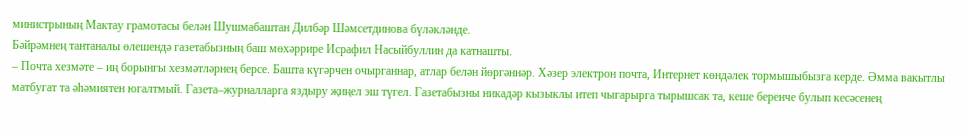министрының Мактау грамотасы белән Шушмабаштан Дилбәр Шәмсетдинова бүләкләнде.
Бәйрәмнең тантаналы өлешендә газетабызның баш мөхәррире Исрафил Насыйбуллин да катнашты.
– Почта хезмәте – иң борынгы хезмәтләрнең берсе. Башта күгәрчен очырганнар, атлар белән йөргәннәр. Хәзер электрон почта, Интернет көндәлек тормышыбызга керде. Әмма вакытлы матбугат та әһәмиятен югалтмый. Газета–журналларга яздыру җиңел эш түгел. Газетабызны никадәр кызыклы итеп чыгарырга тырышсак та, кеше беренче булып кесәсенең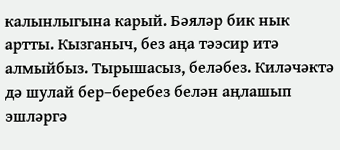калынлыгына карый. Бәяләр бик нык артты. Кызганыч, без аңа тәэсир итә алмыйбыз. Тырышасыз, беләбез. Киләчәктә дә шулай бер–беребез белән аңлашып эшләргә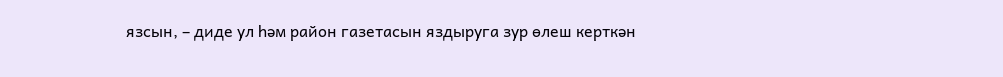язсын, – диде ул һәм район газетасын яздыруга зур өлеш керткән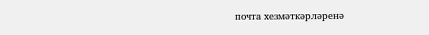почта хезмәткәрләренә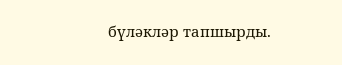бүләкләр тапшырды.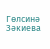Гөлсинә Зәкиева